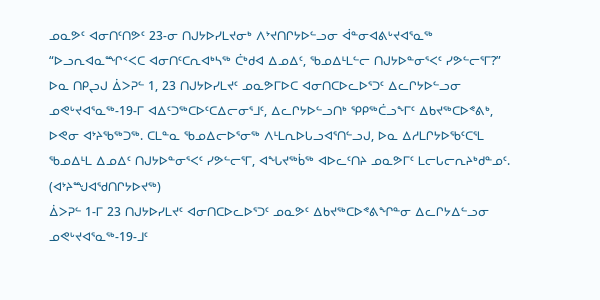ᓄᓇᕗᑦ ᐊᓂᑎᑦᑎᕗᑦ 23-ᓂ ᑎᒍᔭᐅᓯᒪᔪᓂᒃ ᐱᔾᔪᑎᒋᔭᐅᓪᓗᓂ ᐋᓐᓂᐊᕕᒡᔪᐊᕐᓇᖅ
“ᐅᓗᕆᐊᓇᙱᑉᐸᑕ ᐊᓂᑎᑦᑕᕆᐊᒃᓴᖅ ᑖᒃᑯᐊ ᐃᓄᐃᑦ, ᖃᓄᐃᒻᒪᓪᓕ ᑎᒍᔭᐅᓐᓂᕐᐸᑦ ᓯᕗᓪᓕᕐᒥ?”
ᐅᓇ ᑎᑭᖢᒍ ᐄᐳᕈᓪ 1, 23 ᑎᒍᔭᐅᓯᒪᔪᑦ ᓄᓇᕗᒥᐅᑕ ᐊᓂᑎᑕᐅᓚᐅᕐᑐᑦ ᐃᓚᒋᔭᐅᓪᓗᓂ ᓄᕙᒡᔪᐊᕐᓇᖅ-19-ᒥ ᐊᐃᑦᑐᖅᑕᐅᑦᑕᐃᓕᓂᕐᒧᑦ, ᐃᓚᒋᔭᐅᓪᓗᑎᒃ ᕿᑭᖅᑖᓗᖕᒥᑦ ᐃᑲᔪᖅᑕᐅᕝᕕᒃ, ᐅᕙᓂ ᐊᔾᔨᖃᖅᑐᖅ. ᑕᒪᓐᓇ ᖃᓄᐃᓕᐅᕐᓂᖅ ᐱᒻᒪᕆᐅᒐᓗᐊᕐᑎᓪᓗᒍ, ᐅᓇ ᐃᓱᒪᒋᔭᐅᖃᑦᑕᕐᒪ ᖃᓄᐃᒻᒪ ᐃᓄᐃᑦ ᑎᒍᔭᐅᓐᓂᕐᐸᑦ ᓯᕗᓪᓕᕐᒥ, ᐊᖓᔪᖅᑳᖅ ᐊᐅᓚᑦᑎᔨ ᓄᓇᕗᒥᑦ ᒪᓕᒐᓕᕆᔨᒃᑯᓐᓄᑦ. (ᐊᔾᔨᙳᐊᖁᑎᒋᔭᐅᔪᖅ)
ᐄᐳᕈᓪ 1-ᒥ 23 ᑎᒍᔭᐅᓯᒪᔪᑦ ᐊᓂᑎᑕᐅᓚᐅᕐᑐᑦ ᓄᓇᕗᑦ ᐃᑲᔪᖅᑕᐅᕝᕕᖏᓐᓂ ᐃᓚᒋᔭᐃᓪᓗᓂ ᓄᕙᒡᔪᐊᕐᓇᖅ-19-ᒧᑦ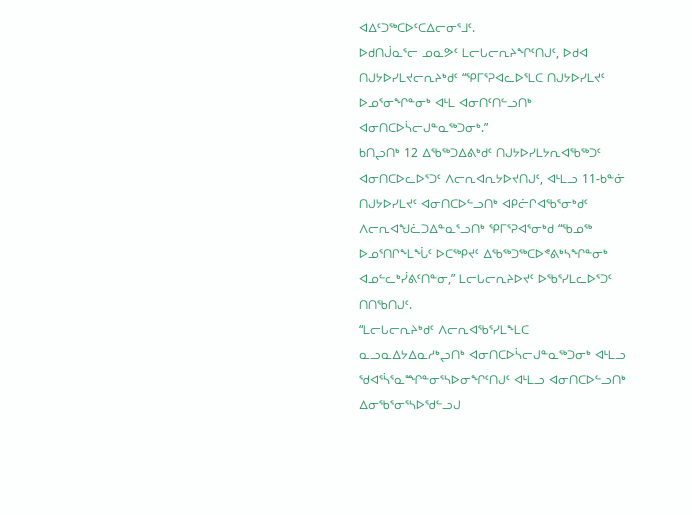ᐊᐃᑦᑐᖅᑕᐅᑦᑕᐃᓕᓂᕐᒧᑦ.
ᐅᑯᑎᒎᓇᕐᓕ ᓄᓇᕗᑦ ᒪᓕᒐᓕᕆᔨᖏᑦᑎᒍᑦ, ᐅᑯᐊ ᑎᒍᔭᐅᓯᒪᔪᓕᕆᔨᒃᑯᑦ “ᕿᒥᕐᕈᐊᓚᐅᕐᒪᑕ ᑎᒍᔭᐅᓯᒪᔪᑦ ᐅᓄᕐᓂᖏᓐᓂᒃ ᐊᒻᒪ ᐊᓂᑎᑦᑎᓪᓗᑎᒃ ᐊᓂᑎᑕᐅᓵᓕᒍᓐᓇᖅᑐᓂᒃ.”
ᑲᑎᖢᑎᒃ 12 ᐃᖃᖅᑐᐃᕕᒃᑯᑦ ᑎᒍᔭᐅᓯᒪᔭᕆᐊᖃᖅᑐᑦ ᐊᓂᑎᑕᐅᓚᐅᕐᑐᑦ ᐱᓕᕆᐊᕆᔭᐅᔪᑎᒍᑦ, ᐊᒻᒪᓗ 11-ᑲᓐᓃ ᑎᒍᔭᐅᓯᒪᔪᑦ ᐊᓂᑎᑕᐅᓪᓗᑎᒃ ᐊᑭᓖᒋᐊᖃᕐᓂᒃᑯᑦ ᐱᓕᕆᐊᖑᓛᑐᐃᓐᓇᕐᓗᑎᒃ ᕿᒥᕐᕈᐊᕐᓂᒃᑯ “ᖃᓄᖅ ᐅᓄᕐᑎᒋᖕᒪᖔᑦ ᐅᑕᖅᑭᔪᑦ ᐃᖃᖅᑐᖅᑕᐅᕝᕕᒃᓴᖏᓐᓂᒃ ᐊᓄᓪᓚᒃᓰᕕᑦᑎᓐᓂ,” ᒪᓕᒐᓕᕆᔨᐅᔪᑦ ᐅᖃᕐᓯᒪᓚᐅᕐᑐᑦ ᑎᑎᖃᑎᒍᑦ.
“ᒪᓕᒐᓕᕆᔨᒃᑯᑦ ᐱᓕᕆᐊᖃᕐᓯᒪᖕᒪᑕ ᓇᓗᓇᐃᔭᐃᓇᓱᒃᖢᑎᒃ ᐊᓂᑎᑕᐅᓵᓕᒍᓐᓇᖅᑐᓂᒃ ᐊᒻᒪᓗ ᖁᐊᕐᓵᕐᓇᙱᓐᓂᕐᓴᐅᓂᖏᑦᑎᒍᑦ ᐊᒻᒪᓗ ᐊᓂᑎᑕᐅᓪᓗᑎᒃ ᐃᓂᖃᕐᓂᕐᓴᐅᖁᓪᓗᒍ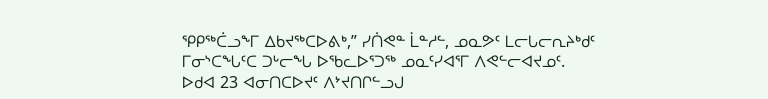ᕿᑭᖅᑖᓗᖕᒥ ᐃᑲᔪᖅᑕᐅᕕᒃ,” ᓯᑏᕙᓐ ᒫᓐᓱᓪ, ᓄᓇᕗᑦ ᒪᓕᒐᓕᕆᔨᒃᑯᑦ ᒥᓂᔅᑕᖓᑦᑕ ᑐᒡᓕᖓ ᐅᖃᓚᐅᕐᑐᖅ ᓄᓇᑦᓯᐊᕐᒥ ᐱᕙᓪᓕᐊᔪᓄᑦ.
ᐅᑯᐊ 23 ᐊᓂᑎᑕᐅᔪᑦ ᐱᔾᔪᑎᒋᓪᓗᒍ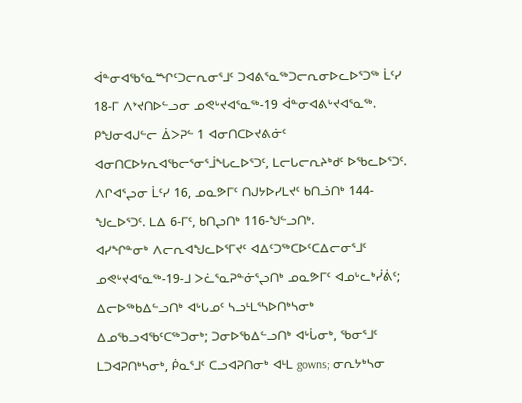ᐋᓐᓂᐊᖃᕐᓇᙱᑦᑐᓕᕆᓂᕐᒧᑦ ᑐᐊᕕᕐᓇᖅᑐᓕᕆᓂᐅᓚᐅᕐᑐᖅ ᒫᑦᓯ 18-ᒥ ᐱᔾᔪᑎᐅᓪᓗᓂ ᓄᕙᒡᔪᐊᕐᓇᖅ-19 ᐋᓐᓂᐊᕕᒡᔪᐊᕐᓇᖅ. ᑭᖑᓂᐊᒍᓪᓕ ᐄᐳᕈᓪ 1 ᐊᓂᑎᑕᐅᔪᕕᓃᑦ ᐊᓂᑎᑕᐅᔭᕆᐊᖃᓕᕐᓂᕐᒨᖓᓚᐅᕐᑐᑦ, ᒪᓕᒐᓕᕆᔨᒃᑯᑦ ᐅᖃᓚᐅᕐᑐᑦ.
ᐱᒋᐊᕐᖢᓂ ᒫᑦᓯ 16, ᓄᓇᕗᒥᑦ ᑎᒍᔭᐅᓯᒪᔪᑦ ᑲᑎᓘᑎᒃ 144-ᖑᓚᐅᕐᑐᑦ. ᒪᐃ 6-ᒥᑦ, ᑲᑎᖢᑎᒃ 116-ᖑᓪᓗᑎᒃ.
ᐊᓯᖏᓐᓂᒃ ᐱᓕᕆᐊᖑᓚᐅᕐᒥᔪᑦ ᐊᐃᑦᑐᖅᑕᐅᑦᑕᐃᓕᓂᕐᒧᑦ ᓄᕙᒡᔪᐊᕐᓇᖅ-19-ᒧ ᐳᓛᕐᓇᕈᓐᓃᕐᖢᑎᒃ ᓄᓇᕗᒥᑦ ᐊᓄᒡᓚᒃᓰᕖᑦ; ᐃᓕᐅᖅᑲᐃᓪᓗᑎᒃ ᐊᒡᒐᓄᑦ ᓴᓗᒻᒪᕐᓴᐅᑎᒃᓴᓂᒃ ᐃᓄᖃᓗᐊᖃᑦᑕᖅᑐᓂᒃ; ᑐᓂᐅᖃᐃᓪᓗᑎᒃ ᐊᒡᒑᓂᒃ, ᖃᓂᕐᒧᑦ ᒪᑐᐊᕈᑎᒃᓴᓂᒃ, ᑮᓇᕐᒧᑦ ᑕᓗᐊᕈᑎᓂᒃ ᐊᒻᒪ gowns; ᓂᕆᔭᒃᓴᓂ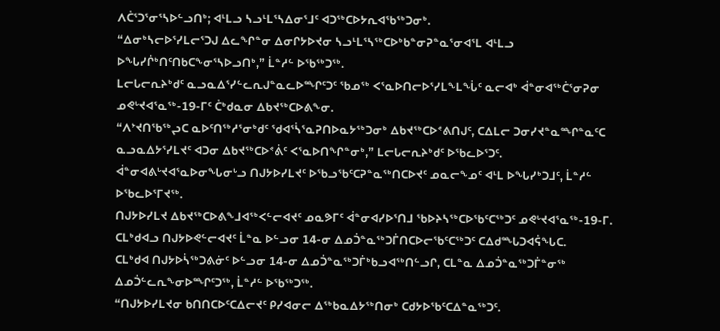ᐱᑖᕐᑐᕐᓂᕐᓴᐅᓪᓗᑎᒃ; ᐊᒻᒪᓗ ᓴᓗᒻᒪᕐᓴᐃᓂᕐᒧᑦ ᐊᑐᖅᑕᐅᔭᕆᐊᖃᖅᑐᓂᒃ.
“ᐃᓂᒃᓴᓕᐅᕐᓯᒪᓕᕐᑐᒍ ᐃᓚᖏᓐᓂ ᐃᓂᒋᔭᐅᔪᓂ ᓴᓗᒻᒪᕐᓴᖅᑕᐅᒃᑲᓐᓂᕈᓐᓇᕐᓂᐊᕐᒪ ᐊᒻᒪᓗ ᐅᖓᓯᒌᒃᑎᑦᑎᑲᑕᖕᓂᕐᓴᐅᓗᑎᒃ,” ᒫᓐᓱᓪ ᐅᖃᖅᑐᖅ.
ᒪᓕᒐᓕᕆᔨᒃᑯᑦ ᓇᓗᓇᐃᕐᓯᓪᓚᕆᒍᓐᓇᓚᐅᙱᑦᑐᑦ ᖃᓄᖅ ᐸᕐᓇᐅᑎᓕᐅᕐᓯᒪᖕᒪᖔᑦ ᓇᓕᐊᒃ ᐋᓐᓂᐊᖅᑖᕐᓂᕈᓂ ᓄᕙᒡᔪᐊᕐᓇᖅ-19-ᒥᑦ ᑖᒃᑯᓇᓂ ᐃᑲᔪᖅᑕᐅᕕᖕᓂ.
“ᐱᔾᔪᑎᖃᖅᖢᑕ ᓇᐅᑦᑎᖅᓱᕐᓂᒃᑯᑦ ᖁᐊᕐᓵᕐᓇᕈᑎᐅᓇᔭᖅᑐᓂᒃ ᐃᑲᔪᖅᑕᐅᕝᕕᑎᒍᑦ, ᑕᐃᒪᓕ ᑐᓂᓯᔪᓐᓇᙱᓐᓇᑦᑕ ᓇᓗᓇᐃᔭᕐᓯᒪᔪᑦ ᐊᑐᓂ ᐃᑲᔪᖅᑕᐅᕝᕖᑦ ᐸᕐᓇᐅᑎᖏᓐᓂᒃ,” ᒪᓕᒐᓕᕆᔨᒃᑯᑦ ᐅᖃᓚᐅᕐᑐᑦ.
ᐋᓐᓂᐊᕕᒡᔪᐊᕐᓇᐅᓂᖓᓂᒡᓗ ᑎᒍᔭᐅᓯᒪᔪᑦ ᐅᖃᓗᖃᑦᑕᕈᓐᓇᖅᑎᑕᐅᔪᑦ ᓄᓇᓕᖕᓄᑦ ᐊᒻᒪ ᐅᖓᓯᒃᑐᒧᑦ, ᒫᓐᓱᓪ ᐅᖃᓚᐅᕐᒥᔪᖅ.
ᑎᒍᔭᐅᓯᒪᔪ ᐃᑲᔪᖅᑕᐅᕕᖕᒧᐊᖅᐸᓪᓕᐊᔪᑦ ᓄᓇᕗᒥᑦ ᐋᓐᓂᐊᓯᐅᕐᑎᒧ ᖃᐅᔨᓴᖅᑕᐅᖃᑦᑕᖅᑐᑦ ᓄᕙᒡᔪᐊᕐᓇᖅ-19-ᒥ. ᑕᒪᒃᑯᐊᓗ ᑎᒍᔭᐅᕙᓪᓕᐊᔪᑦ ᒫᓐᓇ ᐅᓪᓗᓂ 14-ᓂ ᐃᓄᑑᓐᓇᖅᑐᒦᑎᑕᐅᓕᖃᑦᑕᖅᑐᑦ ᑕᐃᑯᙵᑐᐊᕌᖓᑕ.
ᑕᒪᒃᑯᐊ ᑎᒍᔭᐅᓵᖅᑐᕕᓃᑦ ᐅᓪᓗᓂ 14-ᓂ ᐃᓄᑑᓐᓇᖅᑐᒦᒃᑲᓗᐊᖅᑎᓪᓗᒋ, ᑕᒪᓐᓇ ᐃᓄᑑᓐᓇᖅᑐᒦᓐᓂᖅ ᐃᓄᑑᓪᓚᕆᖕᓂᐅᙱᑦᑐᖅ, ᒫᓐᓱᓪ ᐅᖃᖅᑐᖅ.
“ᑎᒍᔭᐅᓯᒪᔪᓂ ᑲᑎᑎᑕᐅᑦᑕᐃᓕᔪᑦ ᑭᓯᐊᓂᓕ ᐃᖅᑲᓇᐃᔭᖅᑎᓂᒃ ᑕᑯᔭᐅᖃᑦᑕᐃᓐᓇᖅᑐᑦ.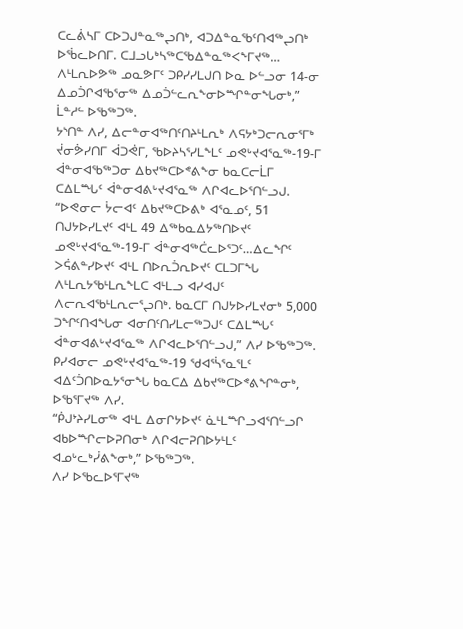ᑕᓚᕖᓴᒥ ᑕᐅᑐᒍᓐᓇᖅᖢᑎᒃ, ᐊᑐᐃᓐᓇᖃᑦᑎᐊᖅᖢᑎᒃ ᐅᖄᓚᐅᑎᒥ. ᑕᒧᓗᒐᒃᓴᖅᑕᖃᐃᓐᓇᖅᐸᖕᒥᔪᖅ… ᐱᒻᒪᕆᐅᕗᖅ ᓄᓇᕗᒥᑦ ᑐᑭᓯᓯᒪᒍᑎ ᐅᓇ ᐅᓪᓗᓂ 14-ᓂ ᐃᓄᑑᒋᐊᖃᕐᓂᖅ ᐃᓄᑑᓪᓚᕆᖕᓂᐅᙱᓐᓂᖓᓂᒃ,” ᒫᓐᓱᓪ ᐅᖃᖅᑐᖅ.
ᔭᔅᑎᓐ ᐱᓯ, ᐃᓕᓐᓂᐊᖅᑎᑦᑎᔨᒻᒪᕆᒃ ᐱᕋᔭᒃᑐᓕᕆᓂᕐᒥᒃ ᔫᓂᕘᓯᑎᒥ ᐋᑐᕚᒥ, ᖃᐅᔨᓴᕐᓯᒪᖕᒪᑦ ᓄᕙᒡᔪᐊᕐᓇᖅ-19-ᒥ ᐋᓐᓂᐊᖃᖅᑐᓂ ᐃᑲᔪᖅᑕᐅᕝᕕᖕᓂ ᑲᓇᑕᓕᒫᒥ ᑕᐃᒪᙵᑦ ᐋᓐᓂᐊᕕᒡᔪᐊᕐᓇᖅ ᐱᒋᐊᓚᐅᕐᑎᓪᓗᒍ.
“ᐅᕙᓂᓕ ᔮᓕᐊᑦ ᐃᑲᔪᖅᑕᐅᕕᒃ ᐊᕐᓇᓄᑦ, 51 ᑎᒍᔭᐅᓯᒪᔪᑦ ᐊᒻᒪ 49 ᐃᖅᑲᓇᐃᔭᖅᑎᐅᔪᑦ ᓄᕙᒡᔪᐊᕐᓇᖅ-19-ᒥ ᐋᓐᓂᐊᖅᑖᓚᐅᕐᑐᑦ…ᐃᓚᖏᑦ ᐳᕌᕕᓐᓯᐅᔪᑦ ᐊᒻᒪ ᑎᐅᕆᑑᕆᐅᔪᑦ ᑕᒪᑐᒥᖓ ᐱᒻᒪᕆᔭᖃᒻᒪᕆᖕᒪᑕ ᐊᒻᒪᓗ ᐊᓯᐊᒍᑦ ᐱᓕᕆᐊᖃᒻᒪᕆᓕᕐᖢᑎᒃ. ᑲᓇᑕᒥ ᑎᒍᔭᐅᓯᒪᔪᓂᒃ 5,000 ᑐᖏᑦᑎᐊᖓᓂ ᐊᓂᑎᑦᑎᓯᒪᓕᖅᑐᒍᑦ ᑕᐃᒪᙵᑦ ᐋᓐᓂᐊᕕᒡᔪᐊᕐᓇᖅ ᐱᒋᐊᓚᐅᕐᑎᓪᓗᒍ,” ᐱᓯ ᐅᖃᖅᑐᖅ.
ᑭᓯᐊᓂᓕ ᓄᕙᒡᔪᐊᕐᓇᖅ-19 ᖁᐊᕐᓵᕐᓇᕐᒪᑦ ᐊᐃᑦᑑᑎᐅᓇᔭᕐᓂᖓ ᑲᓇᑕᐃ ᐃᑲᔪᖅᑕᐅᕝᕕᖏᓐᓂᒃ, ᐅᖃᕐᒥᔪᖅ ᐱᓯ.
“ᑮᒍᔾᔨᓯᒪᓂᖅ ᐊᒻᒪ ᐃᓂᒋᔭᐅᔪᑦ ᓈᒻᒪᙱᓗᐊᕐᑎᓪᓗᒋ ᐊᑲᐅᙱᓕᐅᕈᑎᓂᒃ ᐱᒋᐊᓕᕈᑎᐅᔭᒻᒪᑦ ᐊᓄᒡᓚᒃᓰᕕᖕᓂᒃ,” ᐅᖃᖅᑐᖅ.
ᐱᓯ ᐅᖃᓚᐅᕐᒥᔪᖅ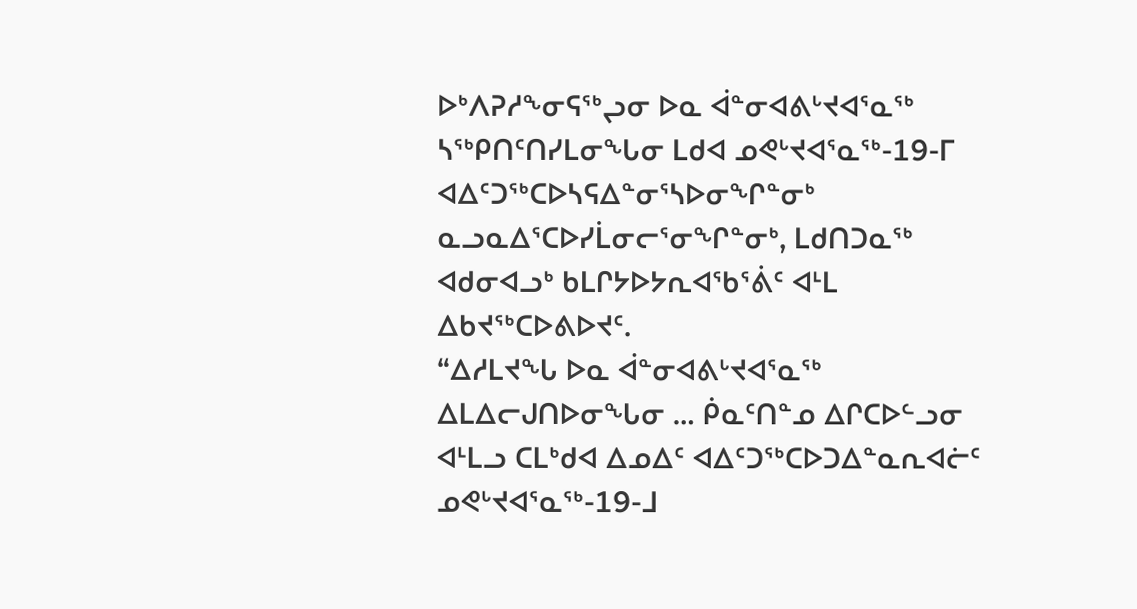ᐅᒃᐱᕈᓱᖕᓂᕋᖅᖢᓂ ᐅᓇ ᐋᓐᓂᐊᕕᒡᔪᐊᕐᓇᖅ ᓴᖅᑭᑎᑦᑎᓯᒪᓂᖓᓂ ᒪᑯᐊ ᓄᕙᒡᔪᐊᕐᓇᖅ-19-ᒥ ᐊᐃᑦᑐᖅᑕᐅᓴᕋᐃᓐᓂᕐᓴᐅᓂᖏᓐᓂᒃ ᓇᓗᓇᐃᕐᑕᐅᓯᒫᓂᓕᕐᓂᖏᓐᓂᒃ, ᒪᑯᑎᑐᓇᖅ ᐊᑯᓂᐊᓗᒃ ᑲᒪᒋᔭᐅᔭᕆᐊᖃᕐᕖᑦ ᐊᒻᒪ ᐃᑲᔪᖅᑕᐅᕕᐅᔪᑦ.
“ᐃᓱᒪᔪᖓ ᐅᓇ ᐋᓐᓂᐊᕕᒡᔪᐊᕐᓇᖅ ᐃᒪᐃᓕᒍᑎᐅᓂᖓᓂ … ᑮᓇᑦᑎᓐᓄ ᐃᒋᑕᐅᓪᓗᓂ ᐊᒻᒪᓗ ᑕᒪᒃᑯᐊ ᐃᓄᐃᑦ ᐊᐃᑦᑐᖅᑕᐅᑐᐃᓐᓇᕆᐊᓖᑦ ᓄᕙᒡᔪᐊᕐᓇᖅ-19-ᒧ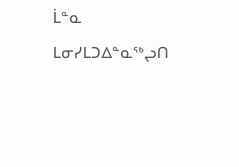ᒫᓐᓇ ᒪᓂᓯᒪᑐᐃᓐᓇᖅᖢᑎ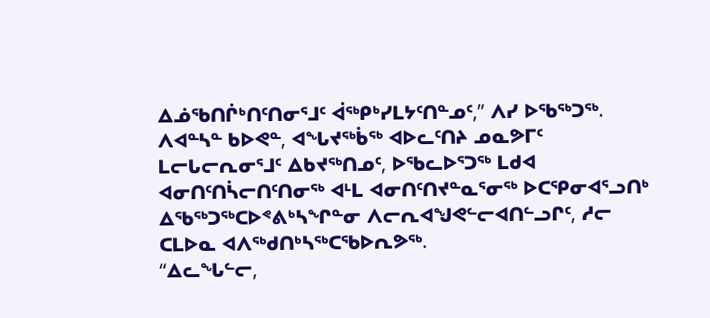ᐃᓅᖃᑎᒌᒃᑎᑦᑎᓂᕐᒧᑦ ᐋᖅᑭᒃᓯᒪᔭᑦᑎᓐᓄᑦ,” ᐱᓯ ᐅᖃᖅᑐᖅ.
ᐱᐊᓐᓴᓐ ᑲᐅᕙᓐ, ᐊᖓᔪᖅᑳᖅ ᐊᐅᓚᑦᑎᔨ ᓄᓇᕗᒥᑦ ᒪᓕᒐᓕᕆᓂᕐᒧᑦ ᐃᑲᔪᖅᑎᓄᑦ, ᐅᖃᓚᐅᕐᑐᖅ ᒪᑯᐊ ᐊᓂᑎᑦᑎᓵᓕᑎᑦᑎᓂᖅ ᐊᒻᒪ ᐊᓂᑎᑦᑎᔪᓐᓇᕐᓂᖅ ᐅᑕᕿᓂᐊᕐᓗᑎᒃ ᐃᖃᖅᑐᖅᑕᐅᕝᕕᒃᓴᖏᓐᓂ ᐱᓕᕆᐊᖑᕙᓪᓕᐊᑎᓪᓗᒋᑦ, ᓱᓕ ᑕᒪᐅᓇ ᐊᐱᖅᑯᑎᒃᓴᖅᑕᖃᐅᕆᕗᖅ.
“ᐃᓚᖓᓪᓕ,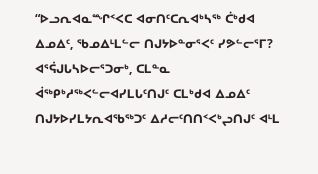“ᐅᓗᕆᐊᓇᙱᑉᐸᑕ ᐊᓂᑎᑦᑕᕆᐊᒃᓴᖅ ᑖᒃᑯᐊ ᐃᓄᐃᑦ, ᖃᓄᐃᒻᒪᓪᓕ ᑎᒍᔭᐅᓐᓂᕐᐸᑦ ᓯᕗᓪᓕᕐᒥ? ᐊᕐᕌᒍᒐᓴᐅᓕᕐᑐᓂᒃ, ᑕᒪᓐᓇ ᐋᖅᑭᒃᓱᖅᐸᓪᓕᐊᓯᒪᒐᑦᑎᒍᑦ ᑕᒪᒃᑯᐊ ᐃᓄᐃᑦ ᑎᒍᔭᐅᓯᒪᔭᕆᐊᖃᖅᑐᑦ ᐃᓱᓕᑦᑎᑎᑉᐸᒃᖢᑎᒍᑦ ᐊᒻᒪ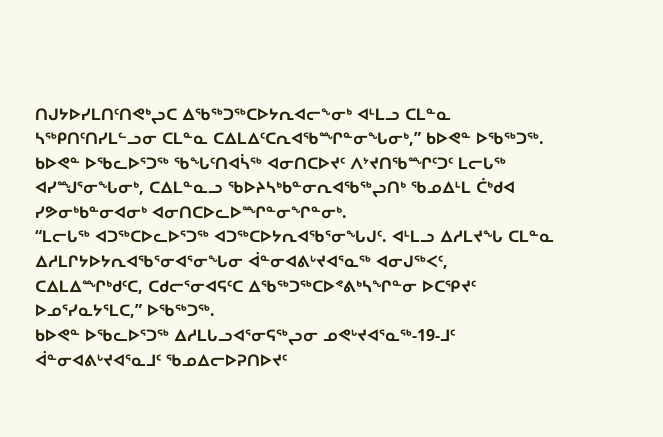ᑎᒍᔭᐅᓯᒪᑎᑦᑎᕙᒃᖢᑕ ᐃᖃᖅᑐᖅᑕᐅᔭᕆᐊᓕᖕᓂᒃ ᐊᒻᒪᓗ ᑕᒪᓐᓇ ᓴᖅᑭᑎᑦᑎᓯᒪᓪᓗᓂ ᑕᒪᓐᓇ ᑕᐃᒪᐃᑦᑕᕆᐊᖃᙱᓐᓂᖓᓂᒃ,” ᑲᐅᕙᓐ ᐅᖃᖅᑐᖅ.
ᑲᐅᕙᓐ ᐅᖃᓚᐅᕐᑐᖅ ᖃᖓᑦᑎᐊᓵᖅ ᐊᓂᑎᑕᐅᔪᑦ ᐱᔾᔪᑎᖃᙱᑦᑐᑦ ᒪᓕᒐᖅ ᐊᓯᙳᕐᓂᖓᓂᒃ, ᑕᐃᒪᓐᓇᓗ ᖃᐅᔨᓴᒃᑲᓐᓂᕆᐊᖃᖅᖢᑎᒃ ᖃᓄᐃᒻᒪ ᑖᒃᑯᐊ ᓯᕗᓂᒃᑲᓐᓂᐊᓂᒃ ᐊᓂᑎᑕᐅᓚᐅᙱᓐᓂᖏᓐᓂᒃ.
“ᒪᓕᒐᖅ ᐊᑐᖅᑕᐅᓚᐅᕐᑐᖅ ᐊᑐᖅᑕᐅᔭᕆᐊᖃᕐᓂᖓᒍᑦ. ᐊᒻᒪᓗ ᐃᓱᒪᔪᖓ ᑕᒪᓐᓇ ᐃᓱᒪᒋᔭᐅᔭᕆᐊᖃᕐᓂᐊᕐᓂᖓᓂ ᐋᓐᓂᐊᕕᒡᔪᐊᕐᓇᖅ ᐊᓂᒍᖅᐸᑦ, ᑕᐃᒪᐃᙱᒃᑯᑦᑕ, ᑕᑯᓕᕐᓂᐊᕋᑦᑕ ᐃᖃᖅᑐᖅᑕᐅᕝᕕᒃᓴᖏᓐᓂ ᐅᑕᕿᔪᑦ ᐅᓄᕐᓯᓇᔭᕐᒪᑕ,” ᐅᖃᖅᑐᖅ.
ᑲᐅᕙᓐ ᐅᖃᓚᐅᕐᑐᖅ ᐃᓱᒪᒐᓗᐊᕐᓂᕋᖅᖢᓂ ᓄᕙᒡᔪᐊᕐᓇᖅ-19-ᒧᑦ ᐋᓐᓂᐊᕕᒡᔪᐊᕐᓇᒧᑦ ᖃᓄᐃᓕᐅᕈᑎᐅᔪᑦ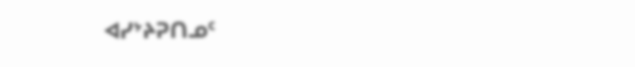ᐊᓯᔾᔨᕈᑎᓄᑦ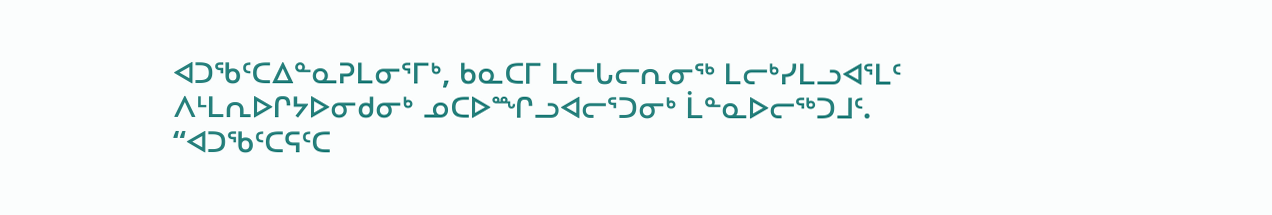ᐊᑐᖃᑦᑕᐃᓐᓇᕈᒪᓂᕐᒥᒃ, ᑲᓇᑕᒥ ᒪᓕᒐᓕᕆᓂᖅ ᒪᓕᒃᓯᒪᓗᐊᕐᒪᑦ ᐱᒻᒪᕆᐅᒋᔭᐅᓂᑯᓂᒃ ᓄᑕᐅᙱᓗᐊᓕᕐᑐᓂᒃ ᒫᓐᓇᐅᓕᖅᑐᒧᑦ.
“ᐊᑐᖃᑦᑕᕋᑦᑕ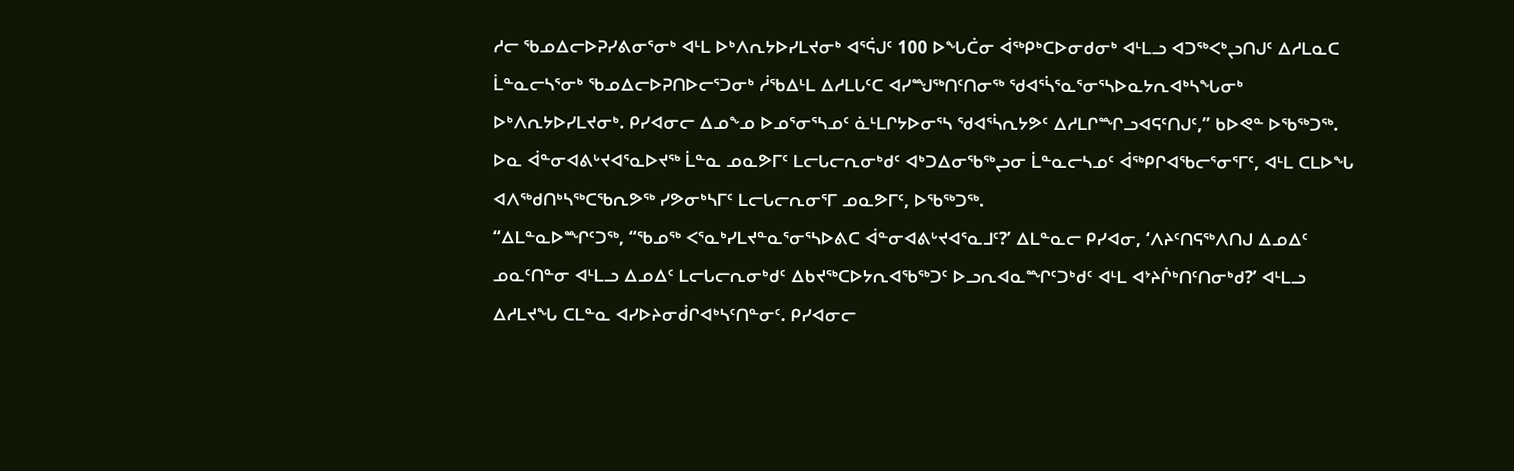ᓱᓕ ᖃᓄᐃᓕᐅᕈᓯᕕᓂᕐᓂᒃ ᐊᒻᒪ ᐅᒃᐱᕆᔭᐅᓯᒪᔪᓂᒃ ᐊᕐᕌᒍᑦ 100 ᐅᖓᑖᓂ ᐋᖅᑭᒃᑕᐅᓂᑯᓂᒃ ᐊᒻᒪᓗ ᐊᑐᖅᐸᒃᖢᑎᒍᑦ ᐃᓱᒪᓇᑕ ᒫᓐᓇᓕᓴᕐᓂᒃ ᖃᓄᐃᓕᐅᕈᑎᐅᓕᕐᑐᓂᒃ ᓲᖃᐃᒻᒪ ᐃᓱᒪᒐᑦᑕ ᐊᓯᙳᖅᑎᑦᑎᓂᖅ ᖁᐊᕐᓵᕐᓇᕐᓂᕐᓴᐅᓇᔭᕆᐊᒃᓴᖓᓂᒃ ᐅᒃᐱᕆᔭᐅᓯᒪᔪᓂᒃ. ᑭᓯᐊᓂᓕ ᐃᓄᖕᓄ ᐅᓄᕐᓂᕐᓴᓄᑦ ᓈᒻᒪᒋᔭᐅᓂᕐᓴ ᖁᐊᕐᓵᕆᔭᕗᑦ ᐃᓱᒪᒋᙱᓗᐊᕋᑦᑎᒍᑦ,” ᑲᐅᕙᓐ ᐅᖃᖅᑐᖅ.
ᐅᓇ ᐋᓐᓂᐊᕕᒡᔪᐊᕐᓇᐅᔪᖅ ᒫᓐᓇ ᓄᓇᕗᒥᑦ ᒪᓕᒐᓕᕆᓂᒃᑯᑦ ᐊᒃᑐᐃᓂᖃᖅᖢᓂ ᒫᓐᓇᓕᓴᓄᑦ ᐋᖅᑭᒋᐊᖃᓕᕐᓂᕐᒥᑦ, ᐊᒻᒪ ᑕᒪᐅᖓ ᐊᐱᖅᑯᑎᒃᓴᖅᑕᖃᕆᕗᖅ ᓯᕗᓂᒃᓴᒥᑦ ᒪᓕᒐᓕᕆᓂᕐᒥ ᓄᓇᕗᒥᑦ, ᐅᖃᖅᑐᖅ.
“ᐃᒪᓐᓇᐅᙱᑦᑐᖅ, “ᖃᓄᖅ ᐸᕐᓇᒃᓯᒪᔪᓐᓇᕐᓂᕐᓴᐅᕕᑕ ᐋᓐᓂᐊᕕᒡᔪᐊᕐᓇᒧᑦ?’ ᐃᒪᓐᓇᓕ ᑭᓯᐊᓂ, ‘ᐱᔨᑦᑎᕋᖅᐱᑎᒍ ᐃᓄᐃᑦ ᓄᓇᑦᑎᓐᓂ ᐊᒻᒪᓗ ᐃᓄᐃᑦ ᒪᓕᒐᓕᕆᓂᒃᑯᑦ ᐃᑲᔪᖅᑕᐅᔭᕆᐊᖃᖅᑐᑦ ᐅᓗᕆᐊᓇᙱᑦᑐᒃᑯᑦ ᐊᒻᒪ ᐊᔾᔨᒌᒃᑎᑦᑎᓂᒃᑯ?’ ᐊᒻᒪᓗ ᐃᓱᒪᔪᖓ ᑕᒪᓐᓇ ᐊᓯᐅᔨᓂᑰᒋᐊᒃᓴᑦᑎᓐᓂᑦ. ᑭᓯᐊᓂᓕ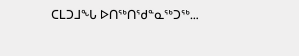ᑕᒪᑐᒧᖓ ᐅᑎᖅᑎᖁᓐᓇᖅᑐᖅ…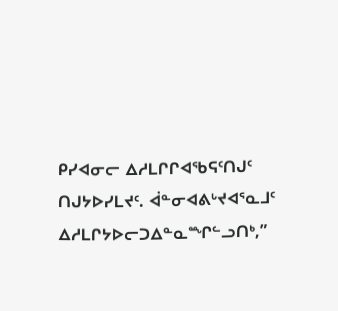ᑭᓯᐊᓂᓕ ᐃᓱᒪᒋᒋᐊᖃᕋᑦᑎᒍᑦ ᑎᒍᔭᐅᓯᒪᔪᑦ. ᐋᓐᓂᐊᕕᒡᔪᐊᕐᓇᒧᑦ ᐃᓱᒪᒋᔭᐅᓕᑐᐃᓐᓇᙱᓪᓗᑎᒃ,”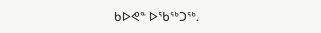ᑲᐅᕙᓐ ᐅᖃᖅᑐᖅ.